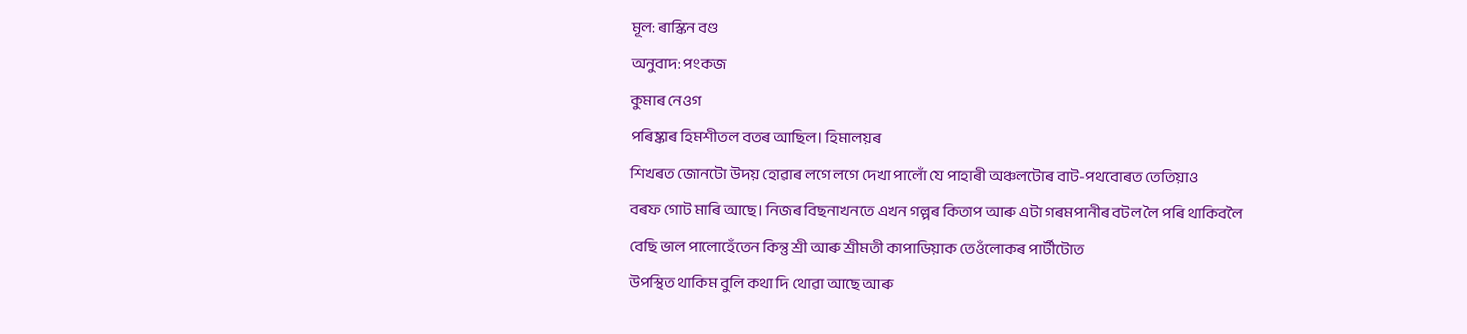মূল: ৰাস্কিন বণ্ড
অনুবাদ: পংকজ
কুমাৰ নেওগ
পৰিষ্কাৰ হিমশীতল বতৰ আছিল। হিমালয়ৰ
শিখৰত জোনটো উদয় হোৱাৰ লগে লগে দেখা পালোঁ যে পাহাৰী অঞ্চলটোৰ বাট-পথবোৰত তেতিয়াও
বৰফ গোট মাৰি আছে। নিজৰ বিছনাখনতে এখন গল্পৰ কিতাপ আৰু এটা গৰমপানীৰ বটল লৈ পৰি থাকিবলৈ
বেছি ভাল পালোহেঁতেন কিন্তু শ্ৰী আৰু শ্ৰীমতী কাপাডিয়াক তেওঁলোকৰ পাৰ্টীটোত
উপস্থিত থাকিম বুলি কথা দি থোৱা আছে আৰু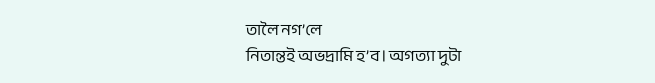তালৈ নগ’লে
নিতান্তই অভদ্ৰামি হ’ব। অগত্যা দুটা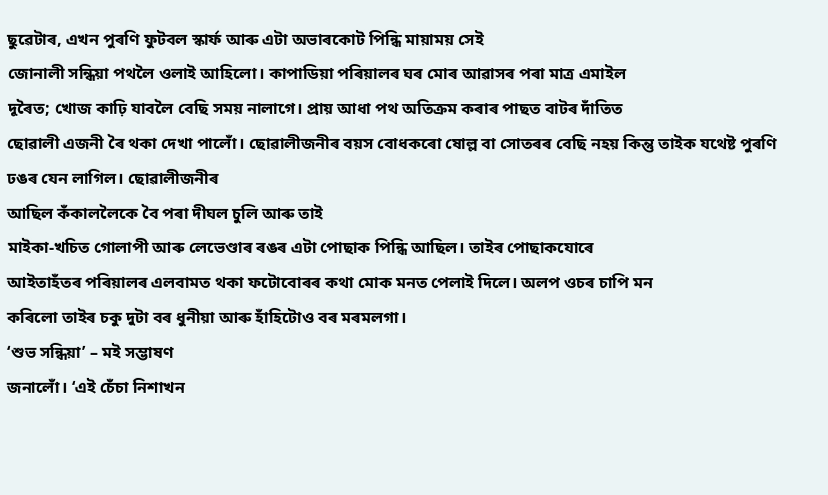ছুৱেটাৰ, এখন পুৰণি ফুটবল স্কার্ফ আৰু এটা অভাৰকোট পিন্ধি মায়াময় সেই
জোনালী সন্ধিয়া পথলৈ ওলাই আহিলো। কাপাডিয়া পৰিয়ালৰ ঘৰ মোৰ আৱাসৰ পৰা মাত্ৰ এমাইল
দূৰৈত; খোজ কাঢ়ি যাবলৈ বেছি সময় নালাগে। প্ৰায় আধা পথ অতিক্ৰম কৰাৰ পাছত বাটৰ দাঁতিত
ছোৱালী এজনী ৰৈ থকা দেখা পালোঁ। ছোৱালীজনীৰ বয়স বোধকৰো ষোল্ল বা সোতৰৰ বেছি নহয় কিন্তু তাইক যথেষ্ট পুৰণি ঢঙৰ যেন লাগিল। ছোৱালীজনীৰ
আছিল কঁকাললৈকে বৈ পৰা দীঘল চুলি আৰু তাই
মাইকা-খচিত গোলাপী আৰু লেভেণ্ডাৰ ৰঙৰ এটা পোছাক পিন্ধি আছিল। তাইৰ পোছাকযোৰে
আইতাহঁতৰ পৰিয়ালৰ এলবামত থকা ফটোবোৰৰ কথা মোক মনত পেলাই দিলে। অলপ ওচৰ চাপি মন
কৰিলো তাইৰ চকু দুটা বৰ ধুনীয়া আৰু হাঁহিটোও বৰ মৰমলগা।
‘শুভ সন্ধিয়া’ – মই সম্ভাষণ
জনালোঁ। ‘এই চেঁচা নিশাখন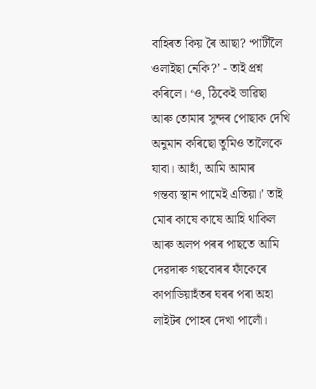বাহিৰত কিয় ৰৈ আছা? ‘পার্টীলৈ
ওলাইছা নেকি?’ - তাই প্ৰশ্ন কৰিলে। ‘ও, ঠিকেই ভাৱিছা
আৰু তোমাৰ সুন্দৰ পোছাক দেখি অনুমান কৰিছো তুমিও তালৈকে যাবা। আহাঁ, আমি আমাৰ
গন্তব্য স্থান পামেই এতিয়া।’ তাই মোৰ কাষে কাষে আহি থাকিল আৰু অলপ পৰৰ পাছতে আমি
দেৱদাৰু গছবোৰৰ ফাঁকেৰে কাপাডিয়াহঁতৰ ঘৰৰ পৰা অহা লাইটৰ পোহৰ দেখা পালোঁ।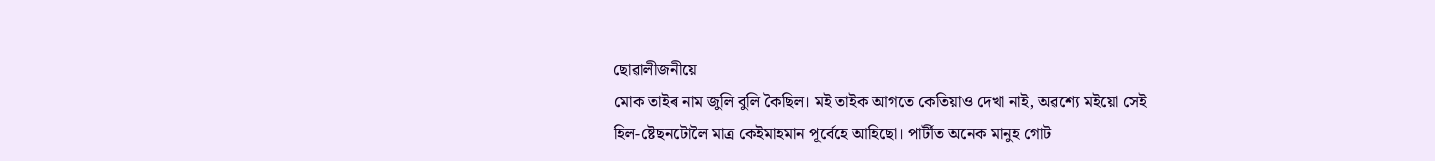ছোৱালীজনীয়ে
মোক তাইৰ নাম জুলি বুলি কৈছিল। মই তাইক আগতে কেতিয়াও দেখা নাই, অৱশ্যে মইয়ো সেই
হিল-ষ্টেছনটোলৈ মাত্র কেইমাহমান পূৰ্বেহে আহিছো। পার্টীত অনেক মানুহ গোট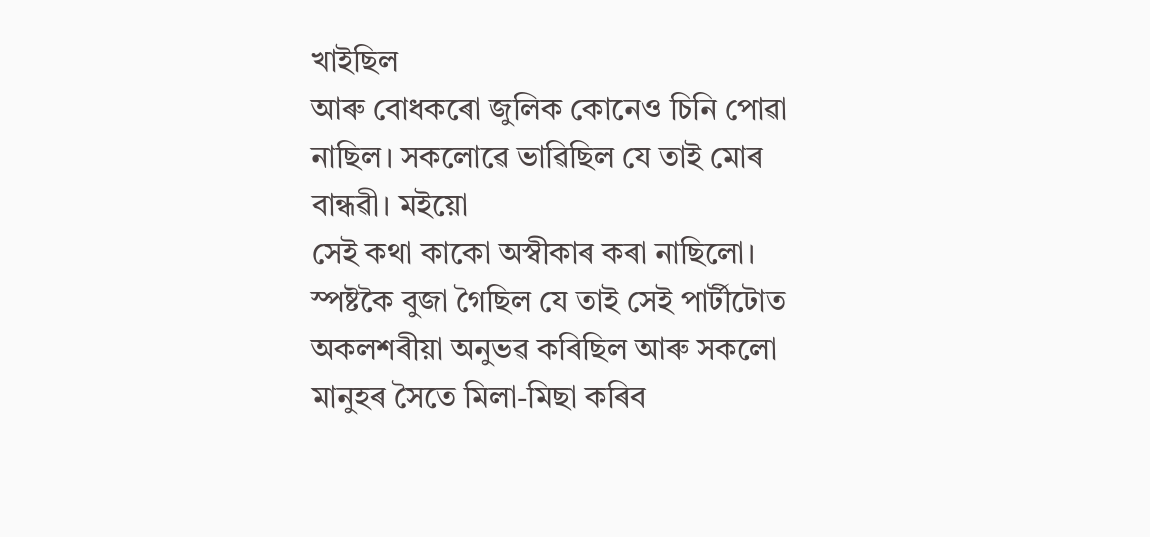খাইছিল
আৰু বোধকৰো জুলিক কোনেও চিনি পোৱা নাছিল। সকলোৱে ভাৱিছিল যে তাই মোৰ বান্ধৱী। মইয়ো
সেই কথা কাকো অস্বীকাৰ কৰা নাছিলো। স্পষ্টকৈ বুজা গৈছিল যে তাই সেই পাৰ্টীটোত
অকলশৰীয়া অনুভৱ কৰিছিল আৰু সকলো মানুহৰ সৈতে মিলা-মিছা কৰিব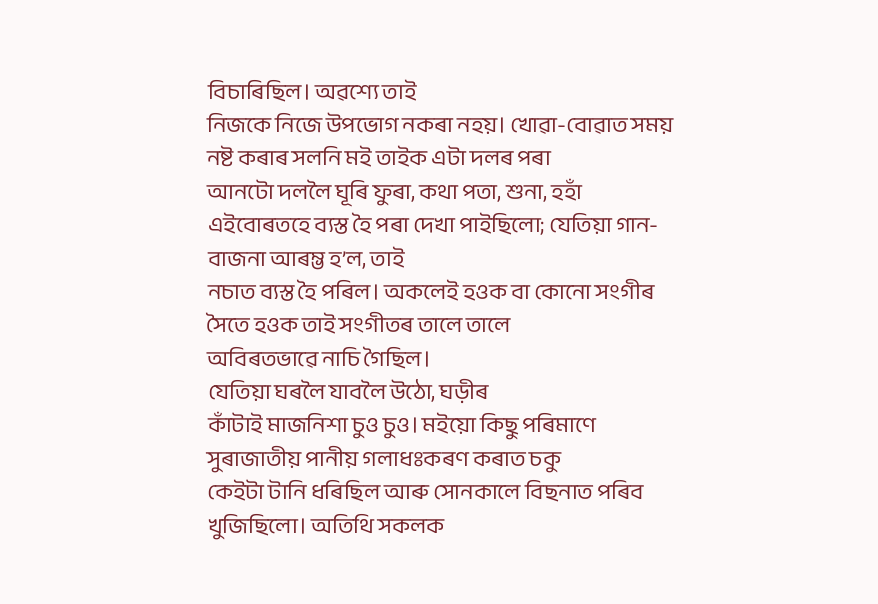বিচাৰিছিল। অৱশ্যে তাই
নিজকে নিজে উপভোগ নকৰা নহয়। খোৱা-বোৱাত সময় নষ্ট কৰাৰ সলনি মই তাইক এটা দলৰ পৰা
আনটো দললৈ ঘূৰি ফুৰা, কথা পতা, শুনা, হহাঁ এইবোৰতহে ব্যস্ত হৈ পৰা দেখা পাইছিলো; যেতিয়া গান-বাজনা আৰম্ভ হ’ল, তাই
নচাত ব্যস্ত হৈ পৰিল। অকলেই হওক বা কোনো সংগীৰ সৈতে হওক তাই সংগীতৰ তালে তালে
অবিৰতভাৱে নাচি গৈছিল।
যেতিয়া ঘৰলৈ যাবলৈ উঠো, ঘড়ীৰ
কাঁটাই মাজনিশা চুও চুও। মইয়ো কিছু পৰিমাণে সুৰাজাতীয় পানীয় গলাধঃকৰণ কৰাত চকু
কেইটা টানি ধৰিছিল আৰু সোনকালে বিছনাত পৰিব খুজিছিলো। অতিথি সকলক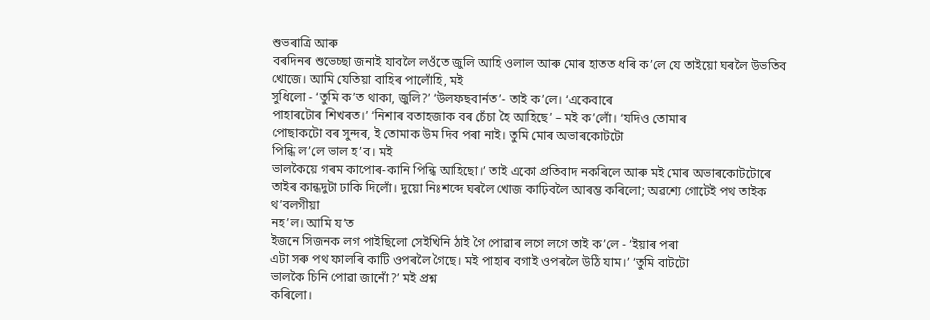শুভৰাত্ৰি আৰু
বৰদিনৰ শুভেচ্ছা জনাই যাবলৈ লওঁতে জুলি আহি ওলাল আৰু মোৰ হাতত ধৰি ক’লে যে তাইয়ো ঘৰলৈ উভতিব খোজে। আমি যেতিয়া বাহিৰ পালোঁহি, মই
সুধিলো - ‘তুমি ক’ত থাকা, জুলি?’ ‘উলফছবার্নত’- তাই ক’লে। ‘একেবাৰে
পাহাৰটোৰ শিখৰত।’ ‘নিশাৰ বতাহজাক বৰ চেঁচা হৈ আহিছে’ – মই ক’লোঁ। ‘যদিও তোমাৰ
পোছাকটো বৰ সুন্দৰ, ই তোমাক উম দিব পৰা নাই। তুমি মোৰ অভাৰকোটটো
পিন্ধি ল’লে ভাল হ’ব। মই
ভালকৈয়ে গৰম কাপোৰ-কানি পিন্ধি আহিছো।’ তাই একো প্রতিবাদ নকৰিলে আৰু মই মোৰ অভাৰকোটটোৰে
তাইৰ কান্ধদুটা ঢাকি দিলোঁ। দুয়ো নিঃশব্দে ঘৰলৈ খোজ কাঢ়িবলৈ আৰম্ভ কৰিলো; অৱশ্যে গোটেই পথ তাইক থ’বলগীয়া
নহ’ল। আমি য’ত
ইজনে সিজনক লগ পাইছিলো সেইখিনি ঠাই গৈ পোৱাৰ লগে লগে তাই ক’লে - ‘ইয়াৰ পৰা
এটা সৰু পথ ফালৰি কাটি ওপৰলৈ গৈছে। মই পাহাৰ বগাই ওপৰলৈ উঠি যাম।’ ‘তুমি বাটটো
ভালকৈ চিনি পোৱা জানোঁ?’ মই প্ৰশ্ন
কৰিলো।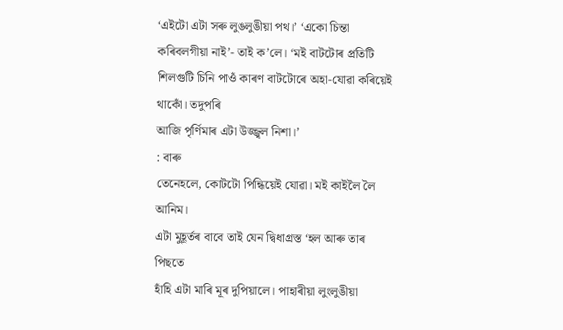‘এইটো এটা সৰু লুঙলুঙীয়া পথ।’ ‘একো চিন্তা কৰিবলগীয়া নাই’- তাই ক’লে। ‘মই বাটটোৰ প্রতিটি শিলগুটি চিনি পাওঁ কাৰণ বাটটোৰে অহা-যোৱা কৰিয়েই থাকোঁ। তদুপৰি
আজি পৃৰ্ণিমাৰ এটা উজ্জ্বল নিশা।’
: বাৰু
তেনেহলে, কোটটো পিন্ধিয়েই যোৱা। মই কাইলৈ লৈ আনিম।
এটা মুহূৰ্তৰ বাবে তাই যেন দ্বিধাগ্ৰস্ত ‘হল আৰু তাৰ পিছতে
হাঁহি এটা মাৰি মূৰ দুপিয়ালে। পাহাৰীয়া লুংলুঙীয়া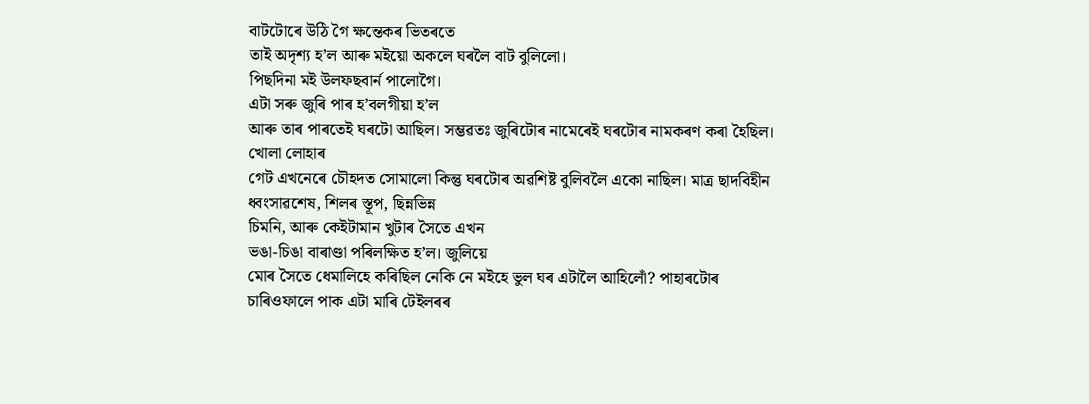বাটটোৰে উঠি গৈ ক্ষন্তেকৰ ভিতৰতে
তাই অদৃশ্য হ’ল আৰু মইয়ো অকলে ঘৰলৈ বাট বুলিলো।
পিছদিনা মই উলফছবার্ন পালোগৈ।
এটা সৰু জুৰি পাৰ হ’বলগীয়া হ’ল
আৰু তাৰ পাৰতেই ঘৰটো আছিল। সম্ভৱতঃ জুৰিটোৰ নামেৰেই ঘৰটোৰ নামকৰণ কৰা হৈছিল। খোলা লোহাৰ
গেট এখনেৰে চৌহদত সোমালো কিন্তু ঘৰটোৰ অৱশিষ্ট বুলিবলৈ একো নাছিল। মাত্ৰ ছাদবিহীন ধ্বংসাৱশেষ, শিলৰ স্তূপ, ছিন্নভিন্ন
চিমনি, আৰু কেইটামান খুটাৰ সৈতে এখন
ভঙা-চিঙা বাৰাণ্ডা পৰিলক্ষিত হ’ল। জুলিয়ে
মোৰ সৈতে ধেমালিহে কৰিছিল নেকি নে মইহে ভুল ঘৰ এটালৈ আহিলোঁ? পাহাৰটোৰ চাৰিওফালে পাক এটা মাৰি টেইলৰৰ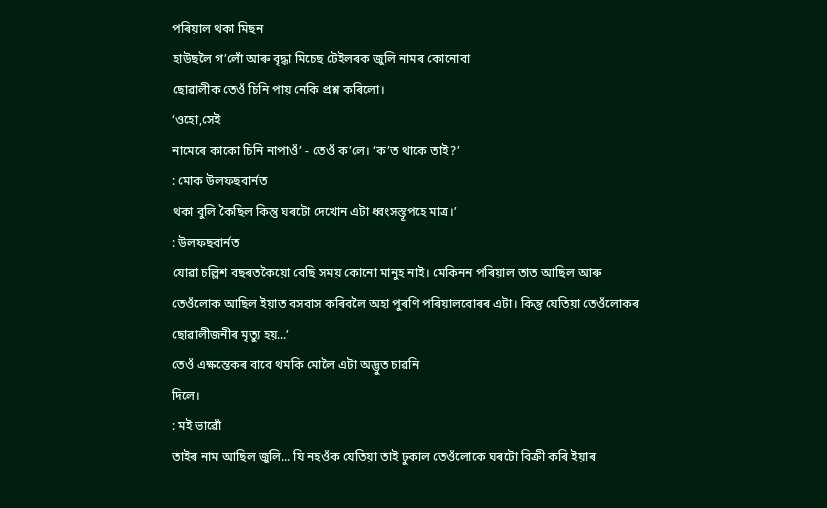পৰিয়াল থকা মিছন
হাউছলৈ গ’লোঁ আৰু বৃদ্ধা মিচেছ টেইলৰক জুলি নামৰ কোনোবা
ছোৱালীক তেওঁ চিনি পায় নেকি প্ৰশ্ন কৰিলো।
‘ওহো,সেই
নামেৰে কাকো চিনি নাপাওঁ’ - তেওঁ ক’লে। ‘ক’ত থাকে তাই?’
: মোক উলফছবার্নত
থকা বুলি কৈছিল কিন্তু ঘৰটো দেখোন এটা ধ্বংসস্তূপহে মাত্ৰ।’
: উলফছবার্নত
যোৱা চল্লিশ বছৰতকৈয়ো বেছি সময় কোনো মানুহ নাই। মেকিনন পৰিয়াল তাত আছিল আৰু
তেওঁলোক আছিল ইয়াত বসবাস কৰিবলৈ অহা পুৰণি পৰিয়ালবোৰৰ এটা। কিন্তু যেতিয়া তেওঁলোকৰ
ছোৱালীজনীৰ মৃত্যু হয়...’
তেওঁ এক্ষন্তেকৰ বাবে থমকি মোলৈ এটা অদ্ভুত চাৱনি
দিলে।
: মই ভাৱোঁ
তাইৰ নাম আছিল জুলি... যি নহওঁক যেতিয়া তাই ঢুকাল তেওঁলোকে ঘৰটো বিক্রী কৰি ইয়াৰ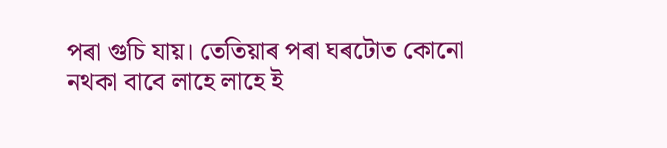পৰা গুচি যায়। তেতিয়াৰ পৰা ঘৰটোত কোনো নথকা বাবে লাহে লাহে ই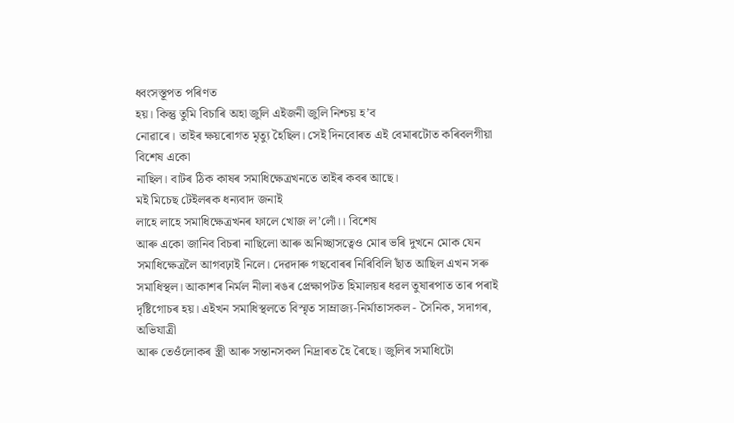ধ্বংসস্তূপত পৰিণত
হয়। কিন্তু তুমি বিচাৰি অহা জুলি এইজনী জুলি নিশ্চয় হ’ব
নোৱাৰে। তাইৰ ক্ষয়ৰোগত মৃত্যু হৈছিল। সেই দিনবোৰত এই বেমাৰটোত কৰিবলগীয়া বিশেষ একো
নাছিল। বাটৰ ঠিক কাষৰ সমাধিক্ষেত্ৰখনতে তাইৰ কবৰ আছে।
মই মিচেছ টেইলৰক ধন্যবাদ জনাই
লাহে লাহে সমাধিক্ষেত্ৰখনৰ ফালে খোজ ল’লোঁ।। বিশেষ
আৰু একো জানিব বিচৰা নাছিলো আৰু অনিচ্ছাসত্বেও মোৰ ভৰি দুখনে মোক যেন
সমাধিক্ষেত্ৰলৈ আগবঢ়াই নিলে। দেৱদাৰু গছবোৰৰ নিৰিবিলি ছাঁত আছিল এখন সৰু
সমাধিস্থল। আকাশৰ নির্মল নীলা ৰঙৰ প্ৰেক্ষাপটত হিমালয়ৰ ধৱল তুষাৰপাত তাৰ পৰাই
দৃষ্টিগোচৰ হয়। এইখন সমাধিস্থলতে বিস্মৃত সাম্রাজ্য-নির্মাতাসকল - সৈনিক, সদাগৰ, অভিযাত্রী
আৰু তেওঁলোকৰ স্ত্রী আৰু সন্তানসকল নিদ্ৰাৰত হৈ ৰৈছে। জুলিৰ সমাধিটো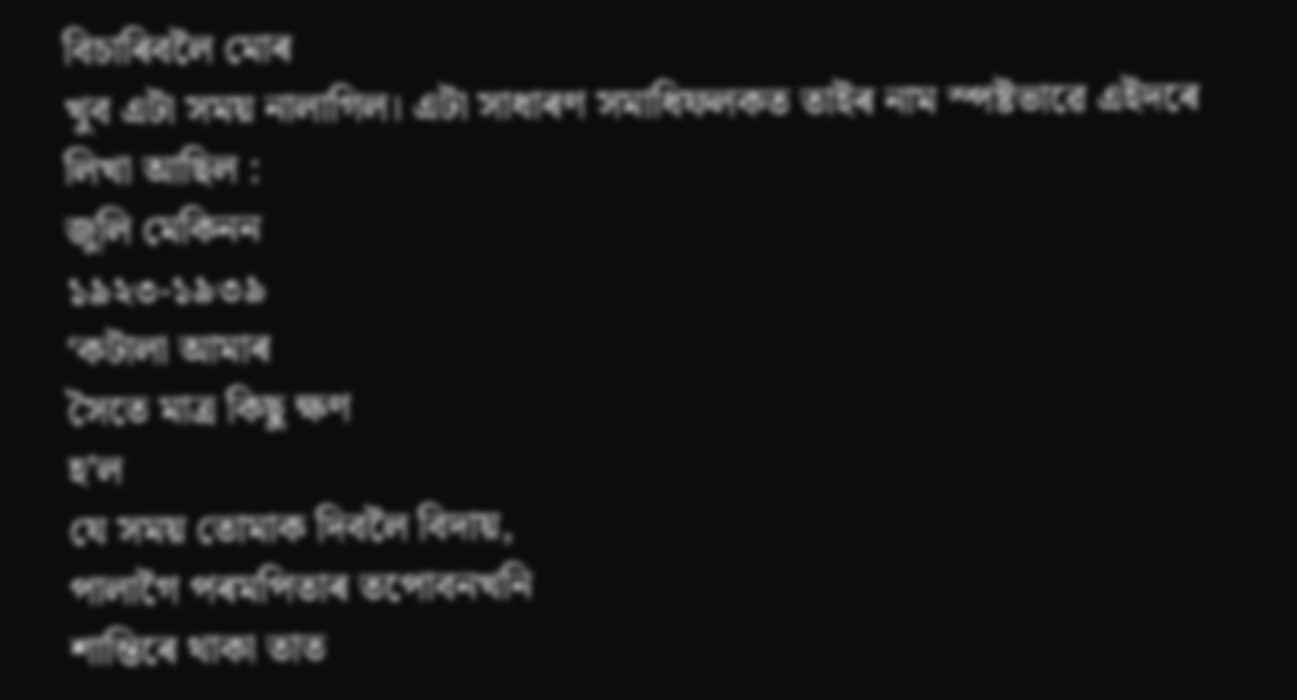বিচাৰিবলৈ মোৰ
খুব এটা সময় নালাগিল। এটা সাধাৰণ সমাধিফলকত তাইৰ নাম স্পষ্টভাৱে এইদৰে লিখা আছিল :
জুলি মেকিনন
১৯২৩-১৯৩৯
‘কটালা আমাৰ
সৈতে মাত্ৰ কিছু ক্ষণ
হ’ল
যে সময় তোমাক দিবলৈ বিদায়,
পালাগৈ পৰমপিতাৰ তপোবনখনি
শান্তিৰে থাকা তাত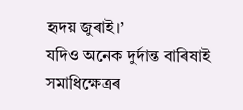হৃদয় জুৰাই।’
যদিও অনেক দুৰ্দান্ত বাৰিষাই সমাধিক্ষেত্ৰৰ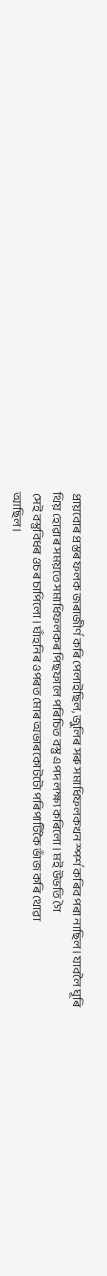প্ৰায়বোৰ প্ৰস্তৰ ফলক জৰাজীৰ্ণ কৰি পেলাইছিল, জুলিৰ সৰু সমাধিফলকখন স্পর্শ কৰিব পৰা নাছিল। যাবলৈ ঘূৰি
থিয় হোৱাৰ সময়তে সমাধিফলকৰ পিছফালে পৰিচিত বস্তু এপদ লক্ষ্য কৰিলো। মই উভতি গৈ
সেই বস্তুবিধৰ ওচৰ চাপিলো। ঘাঁহনিৰ ওপৰত মোৰ অভাৰকোটটো পৰিপাটিকৈ ভাঁজ কৰি থোৱা
আছিল।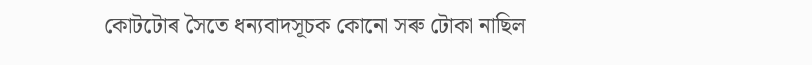কোটটোৰ সৈতে ধন্যবাদসূচক কোনো সৰু টোকা নাছিল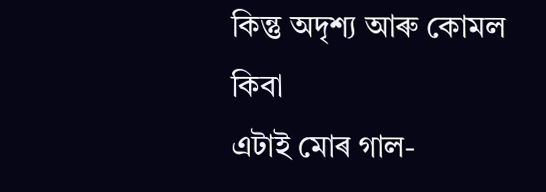কিন্তু অদৃশ্য আৰু কোমল কিবা
এটাই মোৰ গাল-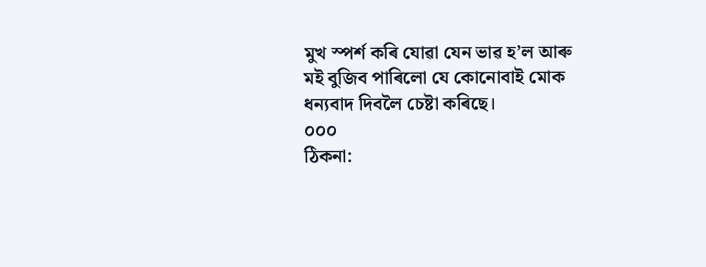মুখ স্পৰ্শ কৰি যোৱা যেন ভাৱ হ’ল আৰু
মই বুজিব পাৰিলো যে কোনোবাই মোক ধন্যবাদ দিবলৈ চেষ্টা কৰিছে।
০০০
ঠিকনা: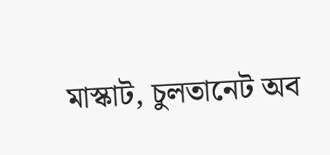মাস্কাট, চুলতানেট অব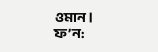ওমান।
ফ’ন: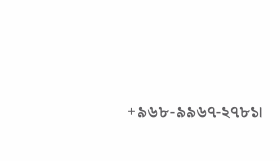+৯৬৮-৯৯৬৭-২৭৮১।